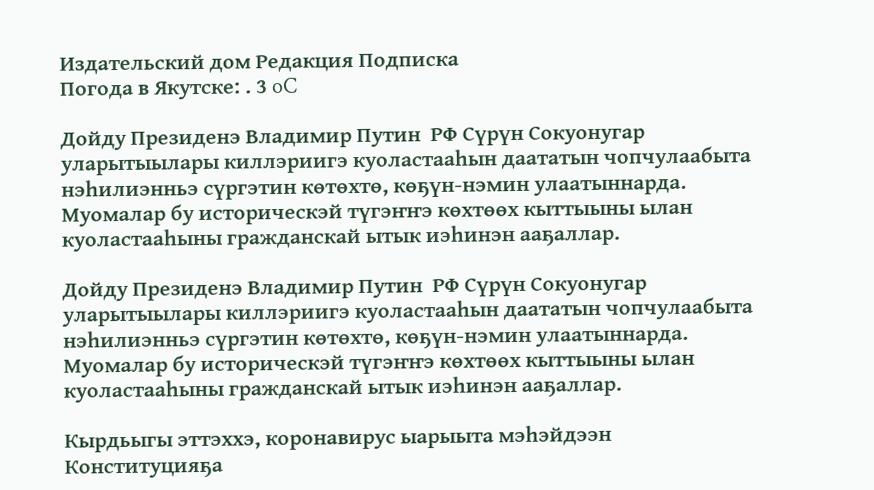Издательский дом Редакция Подписка
Погода в Якутске: . 3 oC

Дойду Президенэ Владимир Путин  РФ Сүрүн Сокуонугар уларытыылары киллэриигэ куоластааһын даататын чопчулаабыта нэһилиэнньэ сүргэтин көтөхтө, көҕүн-нэмин улаатыннарда. Муомалар бу историческэй түгэҥҥэ көхтөөх кыттыыны ылан куоластааһыны гражданскай ытык иэһинэн ааҕаллар.

Дойду Президенэ Владимир Путин  РФ Сүрүн Сокуонугар уларытыылары киллэриигэ куоластааһын даататын чопчулаабыта нэһилиэнньэ сүргэтин көтөхтө, көҕүн-нэмин улаатыннарда. Муомалар бу историческэй түгэҥҥэ көхтөөх кыттыыны ылан куоластааһыны гражданскай ытык иэһинэн ааҕаллар.

Кырдьыгы эттэххэ, коронавирус ыарыыта мэһэйдээн Конституцияҕа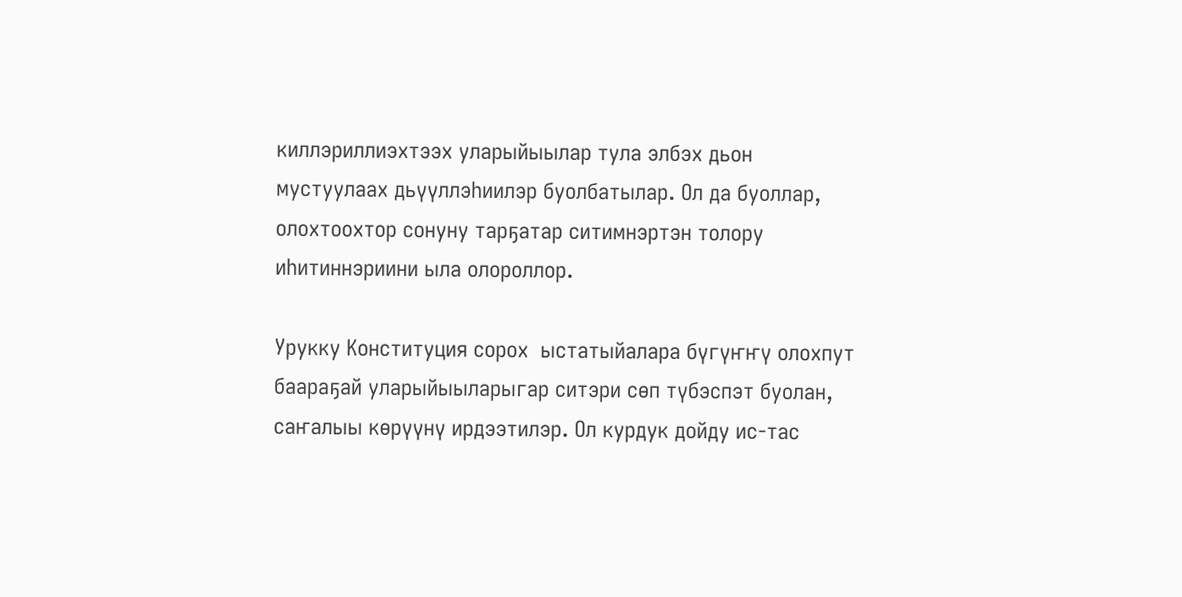киллэриллиэхтээх уларыйыылар тула элбэх дьон мустуулаах дьүүллэһиилэр буолбатылар. Ол да буоллар, олохтоохтор сонуну тарҕатар ситимнэртэн толору иһитиннэриини ыла олороллор.

Урукку Конституция сорох  ыстатыйалара бүгүҥҥү олохпут баараҕай уларыйыыларыгар ситэри сөп түбэспэт буолан, саҥалыы көрүүнү ирдээтилэр. Ол курдук дойду ис-тас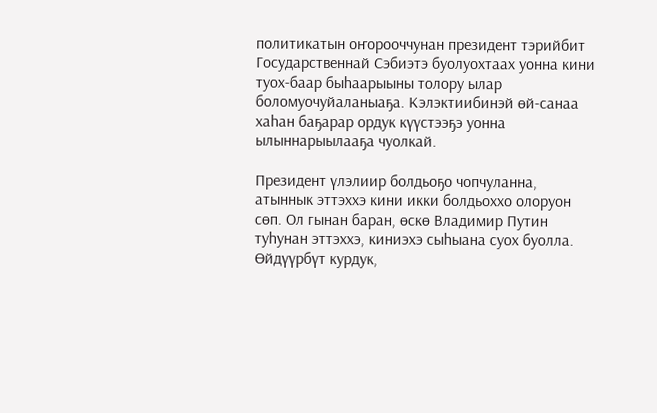политикатын оҥорооччунан президент тэрийбит Государственнай Сэбиэтэ буолуохтаах уонна кини туох-баар быһаарыыны толору ылар боломуочуйаланыаҕа. Кэлэктиибинэй өй-санаа хаһан баҕарар ордук күүстээҕэ уонна ылыннарыылааҕа чуолкай.

Президент үлэлиир болдьоҕо чопчуланна, атыннык эттэххэ кини икки болдьоххо олоруон сөп. Ол гынан баран, өскө Владимир Путин туһунан эттэххэ, киниэхэ сыһыана суох буолла. Өйдүүрбүт курдук,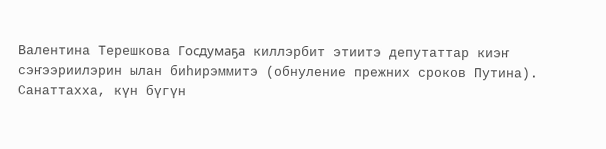Валентина Терешкова Госдумаҕа киллэрбит этиитэ депутаттар киэҥ сэҥээриилэрин ылан биһирэммитэ (обнуление прежних сроков Путина). Санаттахха, күн бүгүн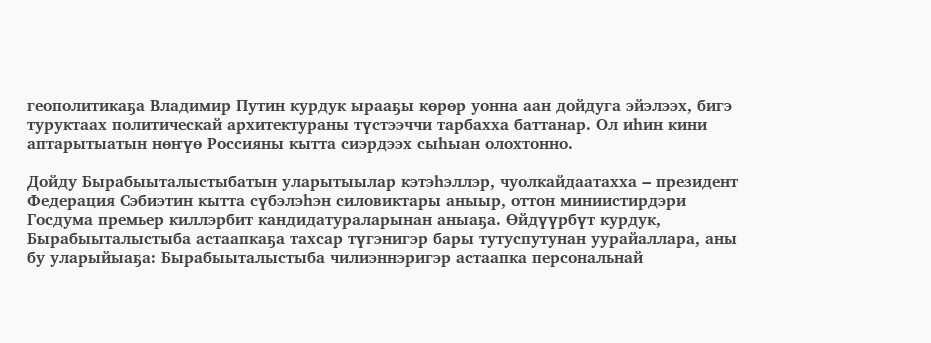геополитикаҕа Владимир Путин курдук ырааҕы көрөр уонна аан дойдуга эйэлээх, бигэ туруктаах политическай архитектураны түстээччи тарбахха баттанар. Ол иһин кини аптарытыатын нөҥүө Россияны кытта сиэрдээх сыһыан олохтонно.

Дойду Бырабыыталыстыбатын уларытыылар кэтэһэллэр, чуолкайдаатахха ‒ президент Федерация Сэбиэтин кытта сүбэлэһэн силовиктары аныыр, оттон миниистирдэри Госдума премьер киллэрбит кандидатураларынан аныаҕа. Өйдүүрбүт курдук, Бырабыыталыстыба астаапкаҕа тахсар түгэнигэр бары тутуспутунан уурайаллара, аны бу уларыйыаҕа: Бырабыыталыстыба чилиэннэригэр астаапка персональнай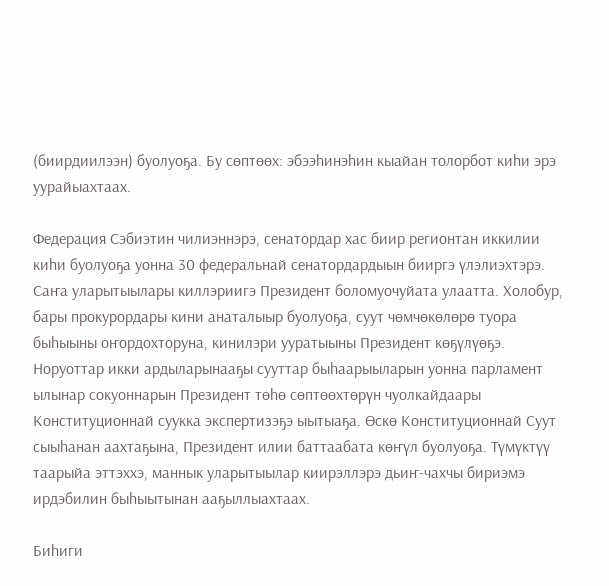(биирдиилээн) буолуоҕа. Бу сөптөөх: эбээһинэһин кыайан толорбот киһи эрэ уурайыахтаах.

Федерация Сэбиэтин чилиэннэрэ, сенатордар хас биир регионтан иккилии киһи буолуоҕа уонна 30 федеральнай сенатордардыын бииргэ үлэлиэхтэрэ. Саҥа уларытыылары киллэриигэ Президент боломуочуйата улаатта. Холобур, бары прокурордары кини анаталыыр буолуоҕа, суут чөмчөкөлөрө туора быһыыны оҥордохторуна, кинилэри ууратыыны Президент көҕүлүөҕэ. Норуоттар икки ардыларынааҕы сууттар быһаарыыларын уонна парламент ылынар сокуоннарын Президент төһө сөптөөхтөрүн чуолкайдаары Конституционнай суукка экспертизэҕэ ыытыаҕа. Өскө Конституционнай Суут сыыһанан аахтаҕына, Президент илии баттаабата көҥүл буолуоҕа. Түмүктүү таарыйа эттэххэ, маннык уларытыылар киирэллэрэ дьиҥ-чахчы бириэмэ ирдэбилин быһыытынан ааҕыллыахтаах.

Биһиги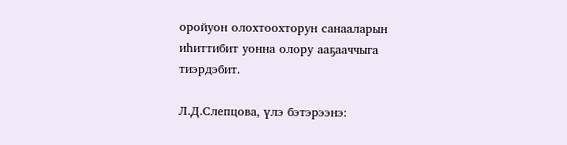оройуон олохтоохторун санааларын иһиттибит уонна олору ааҕааччыга тиэрдэбит.

Л.Д.Слепцова, үлэ бэтэрээнэ: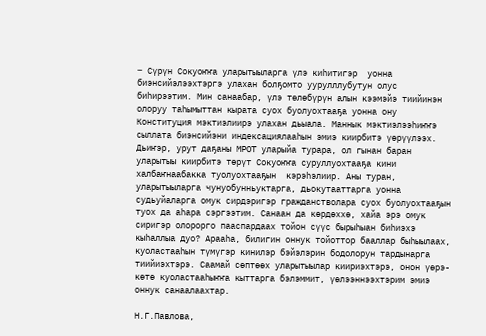‒ Сүрүн Сокуоҥҥа уларытыыларга үлэ киһитигэр  уонна биэнсийэлээхтэргэ улахан болҕомто уурулллубутун олус биһирээтим. Мин санаабар, үлэ төлөбүрүн алын кээмэйэ тиийинэн олоруу таһымыттан кырата суох буолуохтааҕа уонна ону Конституция мэктиэлиирэ улахан дьыала. Маннык мэктиэлээһиҥҥэ сыллата биэнсийэни индексациялааһын эмиэ киирбитэ үөрүүлээх. Дьиҥэр, урут даҕаны МРОТ уларыйа турара, ол гынан баран уларытыы киирбитэ төрүт Сокуоҥҥа суруллуохтааҕа кини халбаҥнаабакка туолуохтааҕын  кэрэһэлиир. Аны туран, уларытыыларга чунуобунньуктарга, дьокутааттарга уонна судьуйаларга омук сирдэригэр гражданстволара суох буолуохтааҕын туох да аһара сэргээтим. Санаан да көрдөххө, хайа эрэ омук сиригэр олорорго пааспардаах тойон сүүс бырыһыан биһиэхэ кыһаллыа дуо? Арааһа, билигин оннук тойоттор бааллар быһыылаах, куоластааһын түмүгэр кинилэр бэйэлэрин бодолорун тардынарга тиийиэхтэрэ. Саамай сөптөөх уларытыылар киириэхтэрэ, онон үөрэ-көтө куоластааһыҥҥа кыттарга бэлэммит, үөлээннээхтэрим эмиэ оннук санаалаахтар.

Н.Г.Павлова,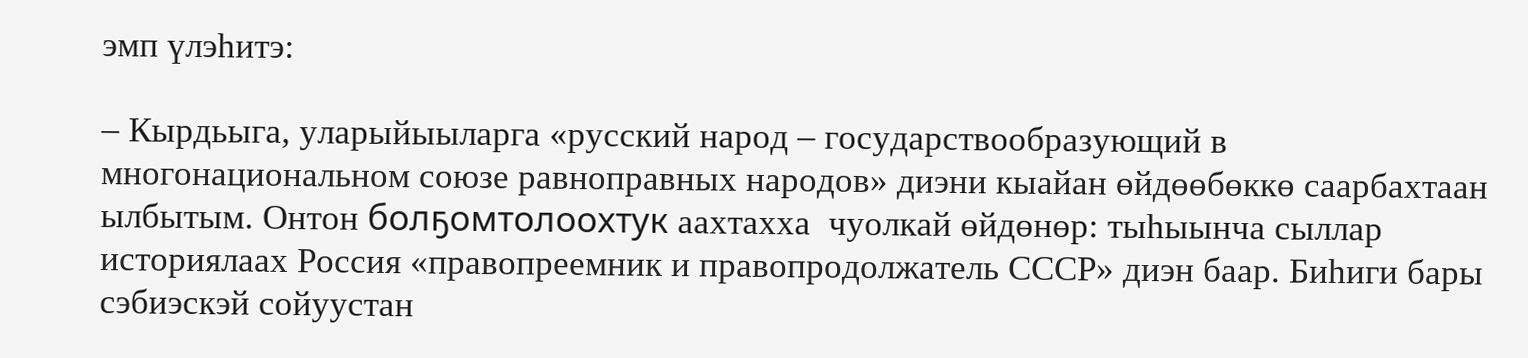эмп үлэһитэ:

‒ Кырдьыга, уларыйыыларга «русский народ ‒ государствообразующий в многонациональном союзе равноправных народов» диэни кыайан өйдөөбөккө саарбахтаан ылбытым. Онтон болҕомтолоохтук аахтахха  чуолкай өйдөнөр: тыһыынча сыллар историялаах Россия «правопреемник и правопродолжатель СССР» диэн баар. Биһиги бары сэбиэскэй сойуустан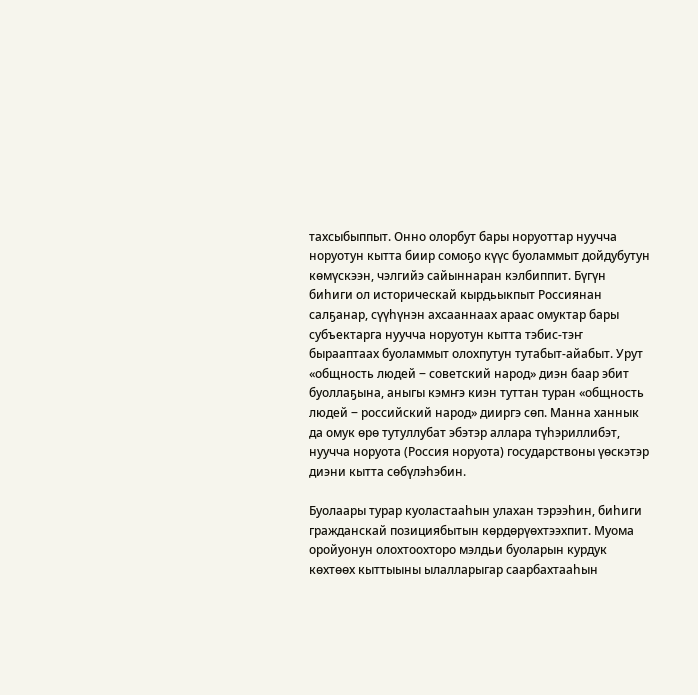тахсыбыппыт. Онно олорбут бары норуоттар нуучча норуотун кытта биир сомоҕо күүс буоламмыт дойдубутун көмүскээн, чэлгийэ сайыннаран кэлбиппит. Бүгүн биһиги ол историческай кырдьыкпыт Россиянан салҕанар, сүүһүнэн ахсааннаах араас омуктар бары субъектарга нуучча норуотун кытта тэбис-тэҥ бырааптаах буоламмыт олохпутун тутабыт-айабыт. Урут  «общность людей ‒ советский народ» диэн баар эбит буоллаҕына, аныгы кэмҥэ киэн туттан туран «общность людей ‒ российский народ» дииргэ сөп. Манна ханнык да омук өрө тутуллубат эбэтэр аллара түһэриллибэт, нуучча норуота (Россия норуота) государствоны үөскэтэр диэни кытта сөбүлэһэбин.

Буолаары турар куоластааһын улахан тэрээһин, биһиги гражданскай позициябытын көрдөрүөхтээхпит. Муома оройуонун олохтоохторо мэлдьи буоларын курдук көхтөөх кыттыыны ылалларыгар саарбахтааһын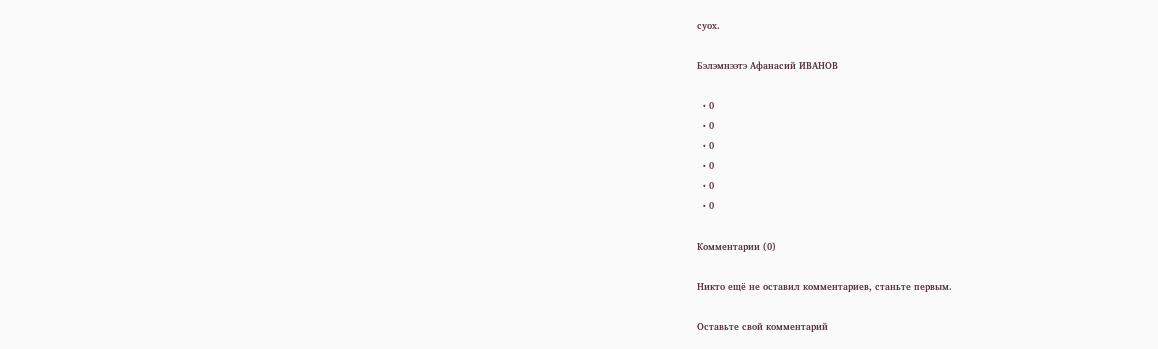суох.

Бэлэмнээтэ Афанасий ИВАНОВ

  • 0
  • 0
  • 0
  • 0
  • 0
  • 0

Комментарии (0)

Никто ещё не оставил комментариев, станьте первым.

Оставьте свой комментарий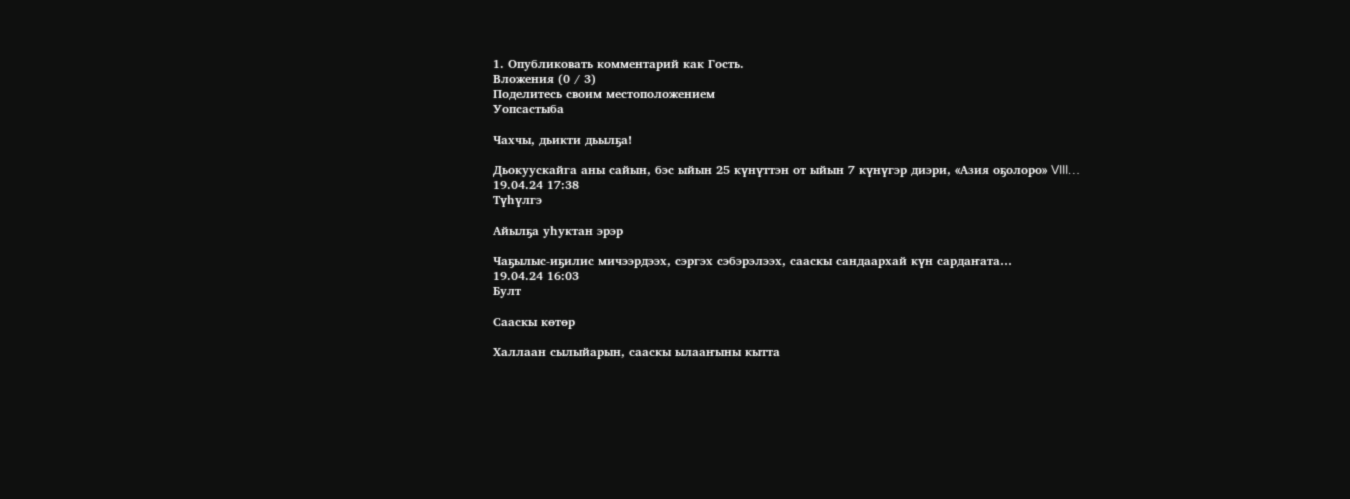1. Опубликовать комментарий как Гость.
Вложения (0 / 3)
Поделитесь своим местоположением
Уопсастыба

Чахчы, дьикти дьылҕа!

Дьокуускайга аны сайын, бэс ыйын 25 күнүттэн от ыйын 7 күнүгэр диэри, «Азия оҕолоро» VIII…
19.04.24 17:38
Түһүлгэ

Айылҕа уһуктан эрэр

Чаҕылыс-иҕилис мичээрдээх, сэргэх сэбэрэлээх, сааскы сандаархай күн сардаҥата…
19.04.24 16:03
Булт

Сааскы көтөр

Халлаан сылыйарын, сааскы ылааҥыны кытта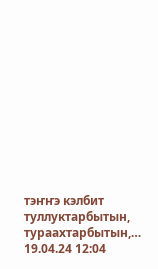тэҥҥэ кэлбит туллуктарбытын, тураахтарбытын,…
19.04.24 12:04